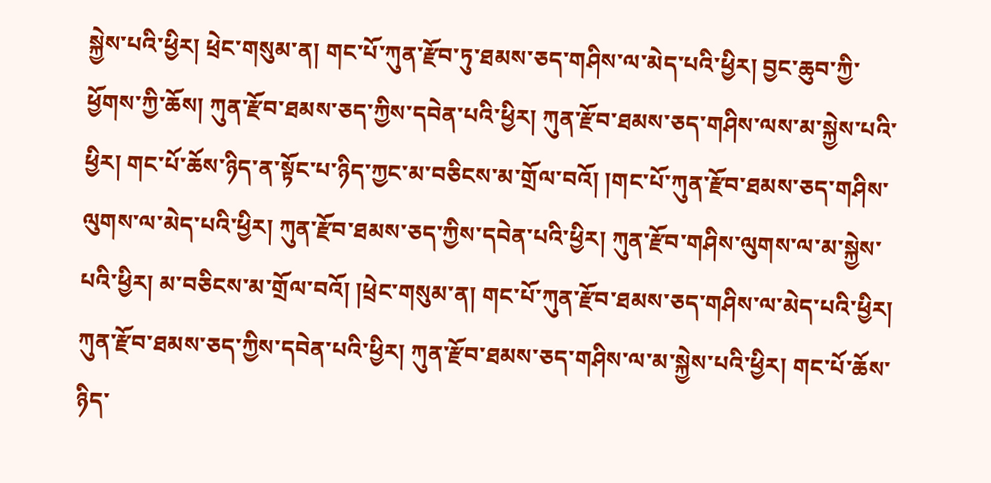སྐྱེས་པའི་ཕྱིར། ཕྲེང་གསུམ་ན། གང་པོ་ཀུན་རྫོབ་ཏུ་ཐམས་ཅད་གཤིས་ལ་མེད་པའི་ཕྱིར། བྱང་ཆུབ་ཀྱི་ཕྱོགས་ཀྱི་ཆོས། ཀུན་རྫོབ་ཐམས་ཅད་ཀྱིས་དབེན་པའི་ཕྱིར། ཀུན་རྫོབ་ཐམས་ཅད་གཤིས་ལས་མ་སྐྱེས་པའི་ཕྱིར། གང་པོ་ཆོས་ཉིད་ན་སྟོང་པ་ཉིད་ཀྱང་མ་བཅིངས་མ་གྲོལ་བའོ། །གང་པོ་ཀུན་རྫོབ་ཐམས་ཅད་གཤིས་ལུགས་ལ་མེད་པའི་ཕྱིར། ཀུན་རྫོབ་ཐམས་ཅད་ཀྱིས་དབེན་པའི་ཕྱིར། ཀུན་རྫོབ་གཤིས་ལུགས་ལ་མ་སྐྱེས་པའི་ཕྱིར། མ་བཅིངས་མ་གྲོལ་བའོ། །ཕྲེང་གསུམ་ན། གང་པོ་ཀུན་རྫོབ་ཐམས་ཅད་གཤིས་ལ་མེད་པའི་ཕྱིར། ཀུན་རྫོབ་ཐམས་ཅད་ཀྱིས་དབེན་པའི་ཕྱིར། ཀུན་རྫོབ་ཐམས་ཅད་གཤིས་ལ་མ་སྐྱེས་པའི་ཕྱིར། གང་པོ་ཆོས་ཉིད་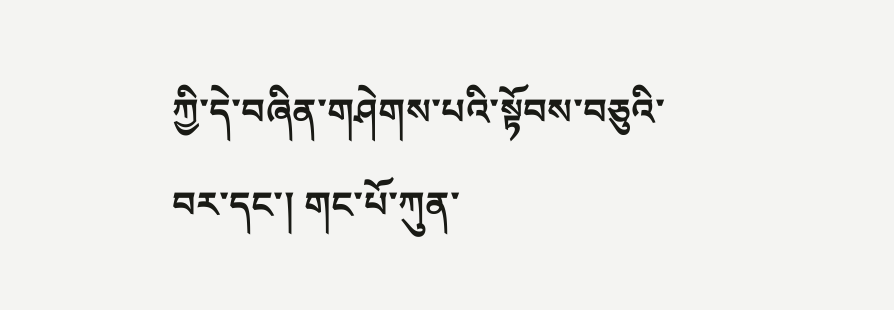ཀྱི་དེ་བཞིན་གཤེགས་པའི་སྟོབས་བཅུའི་བར་དང་། གང་པོ་ཀུན་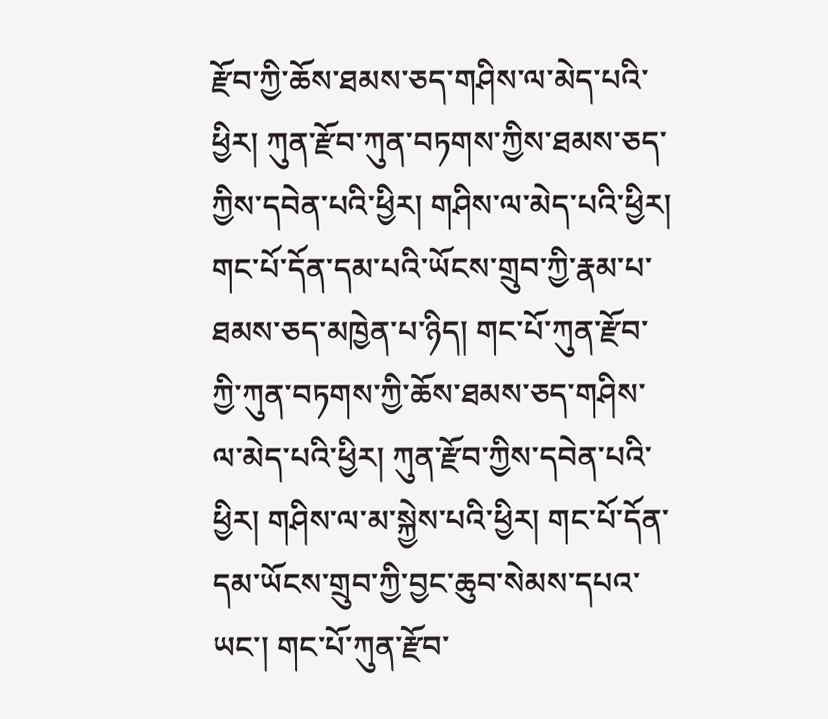རྫོབ་ཀྱི་ཆོས་ཐམས་ཅད་གཤིས་ལ་མེད་པའི་ཕྱིར། ཀུན་རྫོབ་ཀུན་བཏགས་ཀྱིས་ཐམས་ཅད་ཀྱིས་དབེན་པའི་ཕྱིར། གཤིས་ལ་མེད་པའི་ཕྱིར། གང་པོ་དོན་དམ་པའི་ཡོངས་གྲུབ་ཀྱི་རྣམ་པ་ཐམས་ཅད་མཁྱེན་པ་ཉིད། གང་པོ་ཀུན་རྫོབ་ཀྱི་ཀུན་བཏགས་ཀྱི་ཆོས་ཐམས་ཅད་གཤིས་ལ་མེད་པའི་ཕྱིར། ཀུན་རྫོབ་ཀྱིས་དབེན་པའི་ཕྱིར། གཤིས་ལ་མ་སྐྱེས་པའི་ཕྱིར། གང་པོ་དོན་དམ་ཡོངས་གྲུབ་ཀྱི་བྱང་ཆུབ་སེམས་དཔའ་ཡང་། གང་པོ་ཀུན་རྫོབ་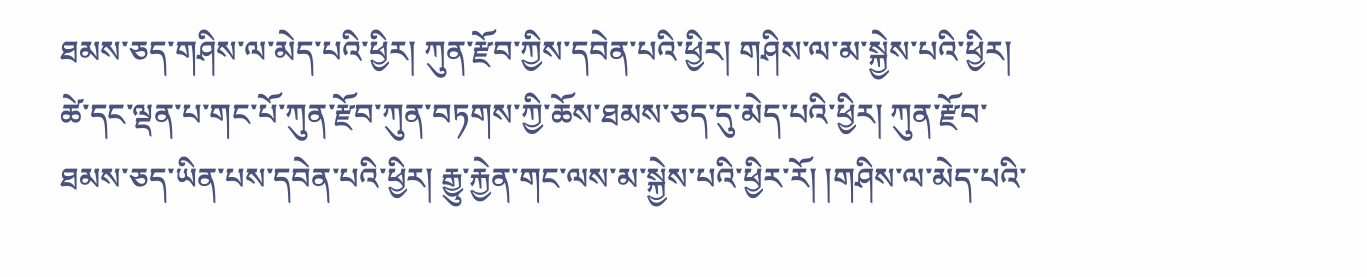ཐམས་ཅད་གཤིས་ལ་མེད་པའི་ཕྱིར། ཀུན་རྫོབ་ཀྱིས་དབེན་པའི་ཕྱིར། གཤིས་ལ་མ་སྐྱེས་པའི་ཕྱིར། ཚེ་དང་ལྡན་པ་གང་པོ་ཀུན་རྫོབ་ཀུན་བཏགས་ཀྱི་ཆོས་ཐམས་ཅད་དུ་མེད་པའི་ཕྱིར། ཀུན་རྫོབ་ཐམས་ཅད་ཡིན་པས་དབེན་པའི་ཕྱིར། རྒྱུ་རྐྱེན་གང་ལས་མ་སྐྱེས་པའི་ཕྱིར་རོ། །གཤིས་ལ་མེད་པའི་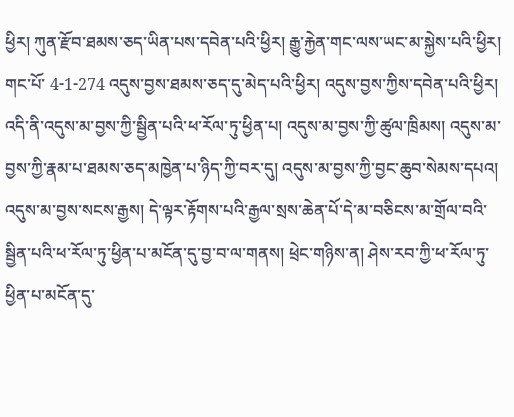ཕྱིར། ཀུན་རྫོབ་ཐམས་ཅད་ཡིན་པས་དབེན་པའི་ཕྱིར། རྒྱུ་རྐྱེན་གང་ལས་ཡང་མ་སྐྱེས་པའི་ཕྱིར། གང་པོ་ 4-1-274 འདུས་བྱས་ཐམས་ཅད་དུ་མེད་པའི་ཕྱིར། འདུས་བྱས་ཀྱིས་དབེན་པའི་ཕྱིར། འདི་ནི་འདུས་མ་བྱས་ཀྱི་སྦྱིན་པའི་ཕ་རོལ་ཏུ་ཕྱིན་པ། འདུས་མ་བྱས་ཀྱི་ཚུལ་ཁྲིམས། འདུས་མ་བྱས་ཀྱི་རྣམ་པ་ཐམས་ཅད་མཁྱེན་པ་ཉིད་ཀྱི་བར་དུ། འདུས་མ་བྱས་ཀྱི་བྱང་ཆུབ་སེམས་དཔའ། འདུས་མ་བྱས་སངས་རྒྱས། དེ་ལྟར་རྟོགས་པའི་རྒྱལ་སྲས་ཆེན་པོ་དེ་མ་བཅིངས་མ་གྲོལ་བའི་སྦྱིན་པའི་ཕ་རོལ་ཏུ་ཕྱིན་པ་མངོན་དུ་བྱ་བ་ལ་གནས། ཕྲེང་གཉིས་ན། ཤེས་རབ་ཀྱི་ཕ་རོལ་ཏུ་ཕྱིན་པ་མངོན་དུ་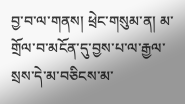བྱ་བ་ལ་གནས། ཕྲེང་གསུམ་ན། མ་གྲོལ་བ་མངོན་དུ་བྱས་པ་ལ་རྒྱལ་སྲས་དེ་མ་བཅིངས་མ་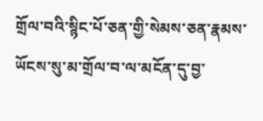གྲོལ་བའི་སྙིང་པོ་ཅན་གྱི་སེམས་ཅན་རྣམས་ཡོངས་སུ་མ་གྲོལ་བ་ལ་མངོན་དུ་བྱ་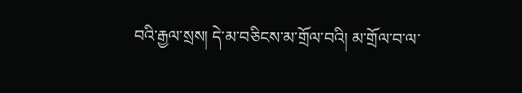བའི་རྒྱལ་སྲས། དེ་མ་བཅིངས་མ་གྲོལ་བའི། མ་གྲོལ་བ་ལ་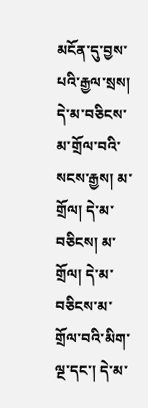མངོན་དུ་བྱས་པའི་རྒྱལ་སྲས། དེ་མ་བཅིངས་མ་གྲོལ་བའི་སངས་རྒྱས། མ་གྲོལ། དེ་མ་བཅིངས། མ་གྲོལ། དེ་མ་བཅིངས་མ་གྲོལ་བའི་མིག་ལྔ་དང་། དེ་མ་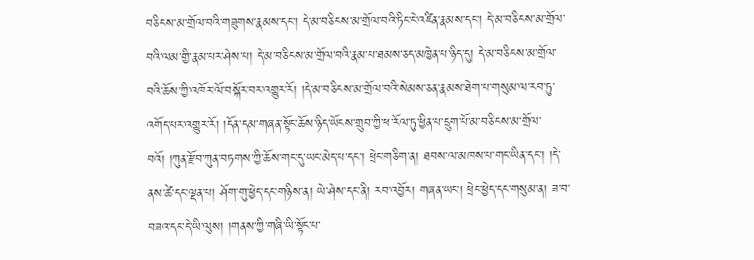བཅིངས་མ་གྲོལ་བའི་གཟུགས་རྣམས་དང་། དེ་མ་བཅིངས་མ་གྲོལ་བའི་ཏིང་ངེ་འཛིན་རྣམས་དང་། དེ་མ་བཅིངས་མ་གྲོལ་བའི་ལམ་གྱི་རྣམ་པར་ཤེས་པ། དེ་མ་བཅིངས་མ་གྲོལ་བའི་རྣམ་པ་ཐམས་ཅད་མཁྱེན་པ་ཉིད་དུ། དེ་མ་བཅིངས་མ་གྲོལ་བའི་ཆོས་ཀྱི་འཁོར་ལོ་བསྐོར་བར་འགྱུར་རོ། །དེ་མ་བཅིངས་མ་གྲོལ་བའི་སེམས་ཅན་རྣམས་ཐེག་པ་གསུམ་ལ་རབ་ཏུ་འགོད་པར་འགྱུར་རོ། །དོན་དམ་གཞན་སྟོང་ཆོས་ཉིད་ཡོངས་གྲུབ་ཀྱི་ཕ་རོལ་ཏུ་ཕྱིན་པ་དྲུག་པོ་མ་བཅིངས་མ་གྲོལ་བའོ། །ཀུན་རྫོབ་ཀུན་བཏགས་ཀྱི་ཆོས་གང་དུ་ཡང་མེད་པ་དང་། ཕྲེང་གཅིག་ན། ཐབས་ལ་མཁས་པ་གང་ཡིན་དང་། །དེ་ནས་ཚེ་དང་ལྡན་པ། ཤོག་གུ་ཕྱེད་དང་གཉིས་ན། ཡེ་ཤེས་དང་ནི། རབ་འབྱོར། གཞན་ཡང་། ཕྲེང་ཕྱེད་དང་གསུམ་ན། ཟ་བ་བཟའ་དང་དེ་ཡི་ལུས། །གནས་ཀྱི་གཞི་ཡི་སྟོང་པ་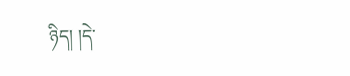ཉིད། །དེ་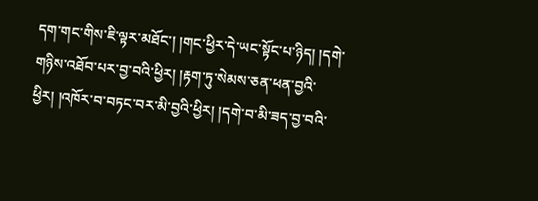དག་གང་གིས་ཇི་ལྟར་མཐོང་། །གང་ཕྱིར་དེ་ཡང་སྟོང་པ་ཉིད། །དགེ་གཉིས་འཐོབ་པར་བྱ་བའི་ཕྱིར། །རྟག་ཏུ་སེམས་ཅན་ཕན་བྱའི་ཕྱིར། །འཁོར་བ་བཏང་བར་མི་བྱའི་ཕྱིར། །དགེ་བ་མི་ཟད་བྱ་བའི་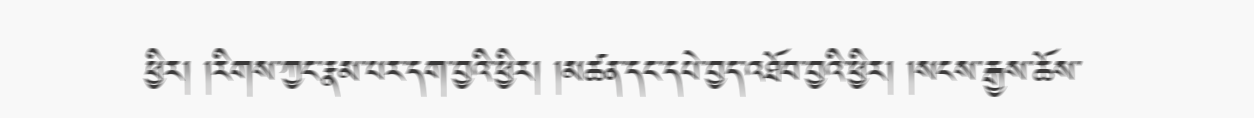ཕྱིར། །རིགས་ཀྱང་རྣམ་པར་དག་བྱའི་ཕྱིར། །མཚན་དང་དཔེ་བྱད་འཐོབ་བྱའི་ཕྱིར། །སངས་རྒྱས་ཆོས་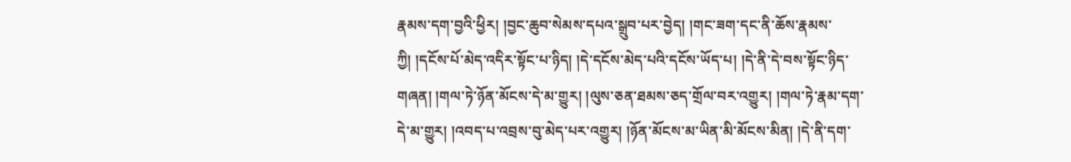རྣམས་དག་བྱའི་ཕྱིར། །བྱང་ཆུབ་སེམས་དཔའ་སྒྲུབ་པར་བྱེད། །གང་ཟག་དང་ནི་ཆོས་རྣམས་ཀྱི། །དངོས་པོ་མེད་འདིར་སྟོང་པ་ཉིད། །དེ་དངོས་མེད་པའི་དངོས་ཡོད་པ། །དེ་ནི་དེ་བས་སྟོང་ཉིད་གཞན། །གལ་ཏེ་ཉོན་མོངས་དེ་མ་གྱུར། །ལུས་ཅན་ཐམས་ཅད་གྲོལ་བར་འགྱུར། །གལ་ཏེ་རྣམ་དག་དེ་མ་གྱུར། །འབད་པ་འབྲས་བུ་མེད་པར་འགྱུར། །ཉོན་མོངས་མ་ཡིན་མི་མོངས་མིན། །དེ་ནི་དག་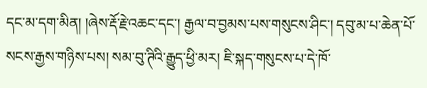དང་མ་དག་མིན། །ཞེས་རྡོ་རྗེ་འཆང་དང་། རྒྱལ་བ་བྱམས་པས་གསུངས་ཤིང་། དབུ་མ་པ་ཆེན་པོ་སངས་རྒྱས་གཉིས་པས། སམ་བུ་ཊིའི་རྒྱུད་ཕྱི་མར། ཇི་སྐད་གསུངས་པ་དེ་ཁོ་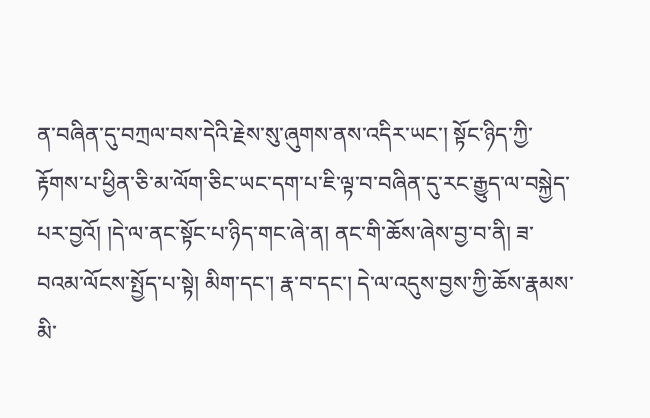ན་བཞིན་དུ་བཀྲལ་བས་དེའི་རྗེས་སུ་ཞུགས་ནས་འདིར་ཡང་། སྟོང་ཉིད་ཀྱི་རྟོགས་པ་ཕྱིན་ཅི་མ་ལོག་ཅིང་ཡང་དག་པ་ཇི་ལྟ་བ་བཞིན་དུ་རང་རྒྱུད་ལ་བསྐྱེད་པར་བྱའོ། །དེ་ལ་ནང་སྟོང་པ་ཉིད་གང་ཞེ་ན། ནང་གི་ཆོས་ཞེས་བྱ་བ་ནི། ཟ་བའམ་ལོངས་སྤྱོད་པ་སྟེ། མིག་དང་། རྣ་བ་དང་། དེ་ལ་འདུས་བྱས་ཀྱི་ཆོས་རྣམས་མི་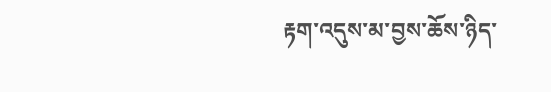རྟག་འདུས་མ་བྱས་ཆོས་ཉིད་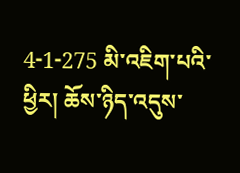4-1-275 མི་འཇིག་པའི་ཕྱིར། ཆོས་ཉིད་འདུས་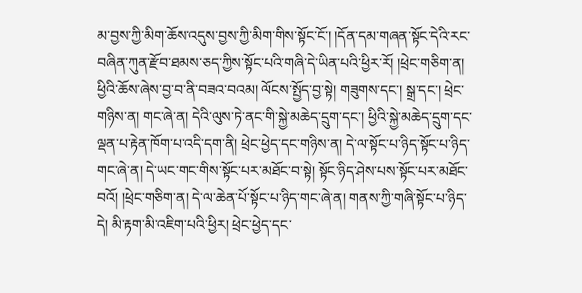མ་བྱས་ཀྱི་མིག་ཆོས་འདུས་བྱས་ཀྱི་མིག་གིས་སྟོང་ངོ་། །དོན་དམ་གཞན་སྟོང་དེའི་རང་བཞིན་ཀུན་རྫོབ་ཐམས་ཅད་ཀྱིས་སྟོང་པའི་གཞི་དེ་ཡིན་པའི་ཕྱིར་རོ། །ཕྲེང་གཅིག་ན། ཕྱིའི་ཆོས་ཞེས་བྱ་བ་ནི་བཟའ་བའམ། ལོངས་སྤྱོད་བྱ་སྟེ། གཟུགས་དང་། སྒྲ་དང་། ཕྲེང་གཉིས་ན། གང་ཞེ་ན། དེའི་ལུས་ཏེ་ནང་གི་སྐྱེ་མཆེད་དྲུག་དང་། ཕྱིའི་སྐྱེ་མཆེད་དྲུག་དང་ལྡན་པ་རྟེན་ཁོག་པ་འདི་དག་ནི། ཕྲེང་ཕྱེད་དང་གཉིས་ན། དེ་ལ་སྟོང་པ་ཉིད་སྟོང་པ་ཉིད་གང་ཞེ་ན། དེ་ཡང་གང་གིས་སྟོང་པར་མཐོང་བ་སྟེ། སྟོང་ཉིད་ཤེས་པས་སྟོང་པར་མཐོང་བའོ། །ཕྲེང་གཅིག་ན། དེ་ལ་ཆེན་པོ་སྟོང་པ་ཉིད་གང་ཞེ་ན། གནས་ཀྱི་གཞི་སྟོང་པ་ཉིད་དེ། མི་རྟག་མི་འཇིག་པའི་ཕྱིར། ཕྲེང་ཕྱེད་དང་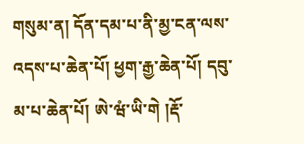གསུམ་ན། དོན་དམ་པ་ནི་མྱ་ངན་ལས་འདས་པ་ཆེན་པོ། ཕྱག་རྒྱ་ཆེན་པོ། དབུ་མ་པ་ཆེན་པོ། ཨེ་ཝཾ་ཡི་གེ །རྡོ་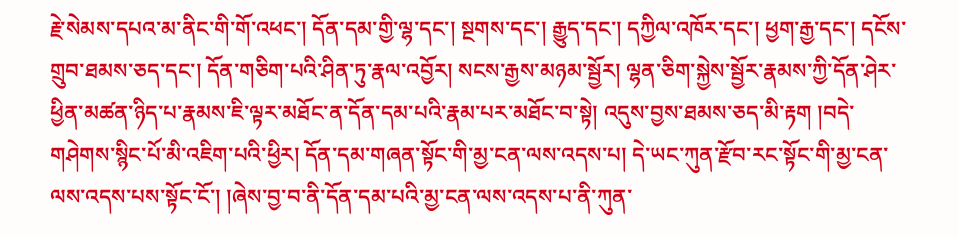རྗེ་སེམས་དཔའ་མ་ནིང་གི་གོ་འཕང་། དོན་དམ་གྱི་ལྷ་དང་། སྔགས་དང་། རྒྱུད་དང་། དཀྱིལ་འཁོར་དང་། ཕྱག་རྒྱ་དང་། དངོས་གྲུབ་ཐམས་ཅད་དང་། དོན་གཅིག་པའི་ཤིན་ཏུ་རྣལ་འབྱོར། སངས་རྒྱས་མཉམ་སྦྱོར། ལྷན་ཅིག་སྐྱེས་སྦྱོར་རྣམས་ཀྱི་དོན་ཤེར་ཕྱིན་མཚན་ཉིད་པ་རྣམས་ཇི་ལྟར་མཐོང་ན་དོན་དམ་པའི་རྣམ་པར་མཐོང་བ་སྟེ། འདུས་བྱས་ཐམས་ཅད་མི་རྟག །བདེ་གཤེགས་སྙིང་པོ་མི་འཇིག་པའི་ཕྱིར། དོན་དམ་གཞན་སྟོང་གི་མྱ་ངན་ལས་འདས་པ། དེ་ཡང་ཀུན་རྫོབ་རང་སྟོང་གི་མྱ་ངན་ལས་འདས་པས་སྟོང་ངོ་། །ཞེས་བྱ་བ་ནི་དོན་དམ་པའི་མྱ་ངན་ལས་འདས་པ་ནི་ཀུན་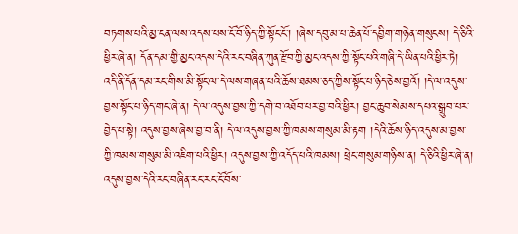བཏགས་པའི་མྱ་ངན་ལས་འདས་པས་ངོ་བོ་ཉིད་ཀྱི་སྟོང་ངོ་། །ཞེས་དབུ་མ་པ་ཆེན་པོ་དབྱིག་གཉེན་གསུངས། དེ་ཅིའི་ཕྱིར་ཞེ་ན། དོན་དམ་གྱི་མྱང་འདས་དེའི་རང་བཞིན་ཀུན་རྫོབ་ཀྱི་མྱང་འདས་ཀྱི་སྟོང་པའི་གཞི་དེ་ཡིན་པའི་ཕྱིར་ཏེ། འདི་ནི་དོན་དམ་རང་གིས་མི་སྟོང་ལ་དེ་ལས་གཞན་པའི་ཆོས་ཐམས་ཅད་ཀྱིས་སྟོང་པ་ཉིད་ཅེས་བྱའོ། །དེ་ལ་འདུས་བྱས་སྟོང་པ་ཉིད་གང་ཞེ་ན། དེ་ལ་འདུས་བྱས་ཀྱི་དགེ་བ་འཐོབ་པར་བྱ་བའི་ཕྱིར། བྱང་ཆུབ་སེམས་དཔའ་སྒྲུབ་པར་བྱེད་པ་སྟེ། འདུས་བྱས་ཞེས་བྱ་བ་ནི། དེ་ལ་འདུས་བྱས་ཀྱི་ཁམས་གསུམ་མི་རྟག །དེའི་ཆོས་ཉིད་འདུས་མ་བྱས་ཀྱི་ཁམས་གསུམ་མི་འཇིག་པའི་ཕྱིར། འདུས་བྱས་ཀྱི་འདོད་པའི་ཁམས། ཕྲེང་གསུམ་གཉིས་ན། དེ་ཅིའི་ཕྱིར་ཞེ་ན། འདུས་བྱས་དེའི་རང་བཞིན་རང་རང་ངོ་བོས་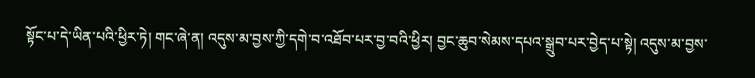སྟོང་པ་དེ་ཡིན་པའི་ཕྱིར་ཏེ། གང་ཞེ་ན། འདུས་མ་བྱས་ཀྱི་དགེ་བ་འཐོབ་པར་བྱ་བའི་ཕྱིར། བྱང་ཆུབ་སེམས་དཔའ་སྒྲུབ་པར་བྱེད་པ་སྟེ། འདུས་མ་བྱས་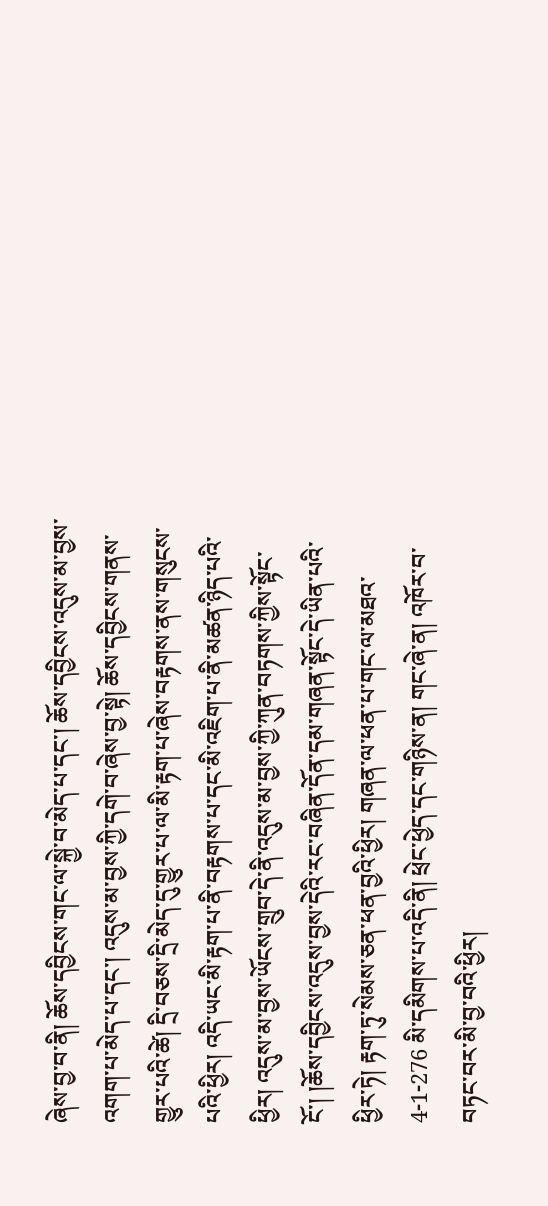ཞེས་བྱ་བ་ནི། ཆོས་དབྱིངས་གང་ལ་སྐྱེ་བ་མེད་པ་དང་། ཆོས་དབྱིངས་འདུས་མ་བྱས་འགག་པ་མེད་པ་དང་། འདུས་མ་བྱས་ཀྱི་དགེ་བ་ཞེས་བྱ་སྟེ། ཆོས་དབྱིངས་གནས་གྱུར་པའི་ཚེ། དྲི་བཅས་དྲི་མེད་དུ་གྱུར་པ་ལ་མི་རྟག་པ་ཞེས་བརྟགས་ནས་གསུངས་པའི་ཕྱིར། འདི་ཡང་མི་རྟག་པ་ནི་བརྟགས་པ་དང་མི་འཇིག་པ་ནི་མཚན་ཉིད་པའི་ཕྱིར། འདུས་མ་བྱས་ཡོངས་གྲུབ་དེ་ནི་འདུས་མ་བྱས་ཀྱི་ཀུན་བཏགས་ཀྱིས་སྟོང་ངོ་། །ཆོས་དབྱིངས་འདུས་བྱས་དེའི་རང་བཞིན་དོན་དམ་གཞན་སྟོང་དེ་ཡིན་པའི་ཕྱིར་ཏེ། རྟག་ཏུ་སེམས་ཅན་ཕན་བྱའི་ཕྱིར། གཞན་ལ་ཕན་པ་གང་ལ་མཐའ་ 4-1-276 མི་དམིགས་པ་འདི་ནི། ཕྲེང་ཕྱེད་དང་གཉིས་ན། གང་ཞེ་ན། འཁོར་བ་བཏང་བར་མི་བྱ་བའི་ཕྱིར།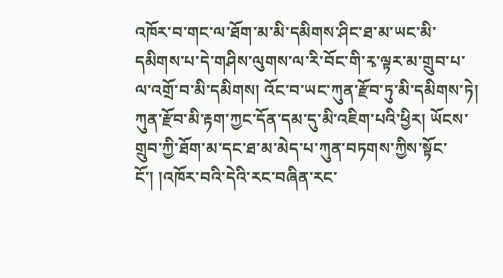འཁོར་བ་གང་ལ་ཐོག་མ་མི་དམིགས་ཤིང་ཐ་མ་ཡང་མི་དམིགས་པ་དེ་གཤིས་ལུགས་ལ་རི་བོང་གི་རྭ་ལྟར་མ་གྲུབ་པ་ལ་འགྲོ་བ་མི་དམིགས། འོང་བ་ཡང་ཀུན་རྫོབ་ཏུ་མི་དམིགས་ཏེ། ཀུན་རྫོབ་མི་རྟག་ཀྱང་དོན་དམ་དུ་མི་འཇིག་པའི་ཕྱིར། ཡོངས་གྲུབ་ཀྱི་ཐོག་མ་དང་ཐ་མ་མེད་པ་ཀུན་བཏགས་ཀྱིས་སྟོང་ངོ་། །འཁོར་བའི་དེའི་རང་བཞིན་རང་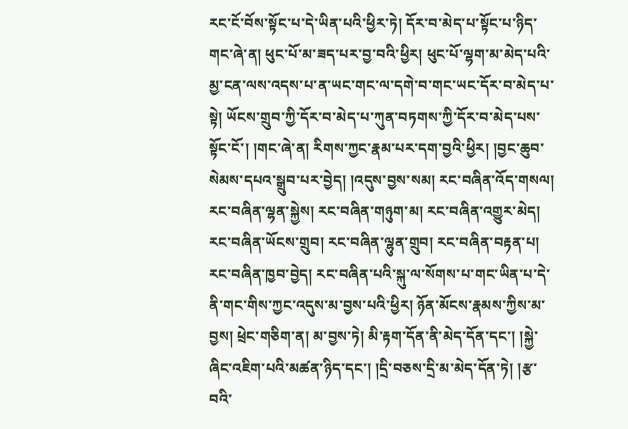རང་ངོ་བོས་སྟོང་པ་དེ་ཡིན་པའི་ཕྱིར་ཏེ། དོར་བ་མེད་པ་སྟོང་པ་ཉིད་གང་ཞེ་ན། ཕུང་པོ་མ་ཟད་པར་བྱ་བའི་ཕྱིར། ཕུང་པོ་ལྷག་མ་མེད་པའི་མྱ་ངན་ལས་འདས་པ་ན་ཡང་གང་ལ་དགེ་བ་གང་ཡང་དོར་བ་མེད་པ་སྟེ། ཡོངས་གྲུབ་ཀྱི་དོར་བ་མེད་པ་ཀུན་བཏགས་ཀྱི་དོར་བ་མེད་པས་སྟོང་ངོ་། །གང་ཞེ་ན། རིགས་ཀྱང་རྣམ་པར་དག་བྱའི་ཕྱིར། །བྱང་ཆུབ་སེམས་དཔའ་སྒྲུབ་པར་བྱེད། །འདུས་བྱས་སམ། རང་བཞིན་འོད་གསལ། རང་བཞིན་ལྷན་སྐྱེས། རང་བཞིན་གཉུག་མ། རང་བཞིན་འགྱུར་མེད། རང་བཞིན་ཡོངས་གྲུབ། རང་བཞིན་ལྷུན་གྲུབ། རང་བཞིན་བརྟན་པ། རང་བཞིན་ཁྱབ་བྱེད། རང་བཞིན་པའི་སྐུ་ལ་སོགས་པ་གང་ཡིན་པ་དེ་ནི་གང་གིས་ཀྱང་འདུས་མ་བྱས་པའི་ཕྱིར། ཉོན་མོངས་རྣམས་ཀྱིས་མ་བྱས། ཕྲེང་གཅིག་ན། མ་བྱས་ཏེ། མི་རྟག་དོན་ནི་མེད་དོན་དང་། །སྐྱེ་ཞིང་འཇིག་པའི་མཚན་ཉིད་དང་། །དྲི་བཅས་དྲི་མ་མེད་དོན་ཏེ། །རྩ་བའི་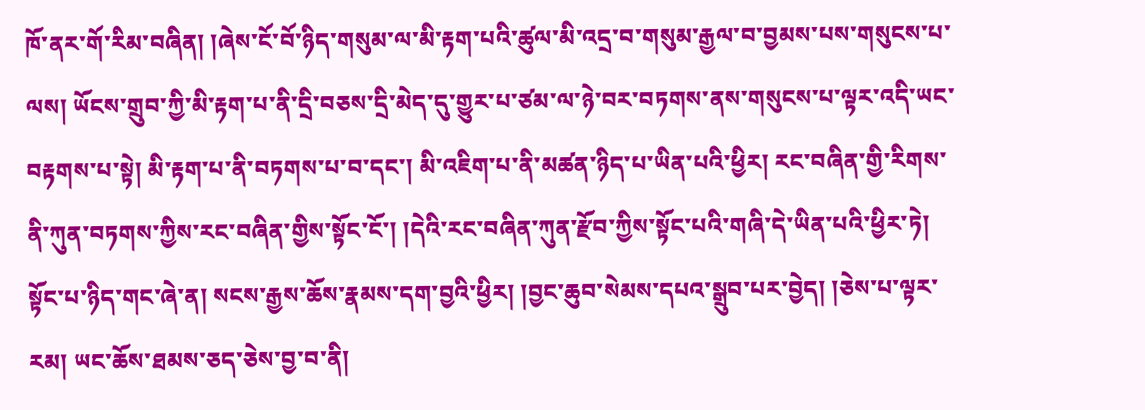ཁོ་ནར་གོ་རིམ་བཞིན། །ཞེས་ངོ་བོ་ཉིད་གསུམ་ལ་མི་རྟག་པའི་ཚུལ་མི་འདྲ་བ་གསུམ་རྒྱལ་བ་བྱམས་པས་གསུངས་པ་ལས། ཡོངས་གྲུབ་ཀྱི་མི་རྟག་པ་ནི་དྲི་བཅས་དྲི་མེད་དུ་གྱུར་པ་ཙམ་ལ་ཉེ་བར་བཏགས་ནས་གསུངས་པ་ལྟར་འདི་ཡང་བརྟགས་པ་སྟེ། མི་རྟག་པ་ནི་བཏགས་པ་བ་དང་། མི་འཇིག་པ་ནི་མཚན་ཉིད་པ་ཡིན་པའི་ཕྱིར། རང་བཞིན་གྱི་རིགས་ནི་ཀུན་བཏགས་ཀྱིས་རང་བཞིན་གྱིས་སྟོང་ངོ་། །དེའི་རང་བཞིན་ཀུན་རྫོབ་ཀྱིས་སྟོང་པའི་གཞི་དེ་ཡིན་པའི་ཕྱིར་ཏེ། སྟོང་པ་ཉིད་གང་ཞེ་ན། སངས་རྒྱས་ཆོས་རྣམས་དག་བྱའི་ཕྱིར། །བྱང་ཆུབ་སེམས་དཔའ་སྒྲུབ་པར་བྱེད། །ཅེས་པ་ལྟར་རམ། ཡང་ཆོས་ཐམས་ཅད་ཅེས་བྱ་བ་ནི།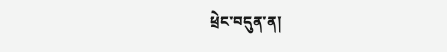ཕྲེང་བདུན་ན།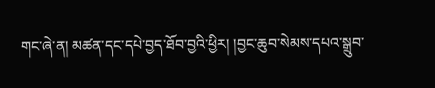གང་ཞེ་ན། མཚན་དང་དཔེ་བྱད་ཐོབ་བྱའི་ཕྱིར། །བྱང་ཆུབ་སེམས་དཔའ་སྒྲུབ་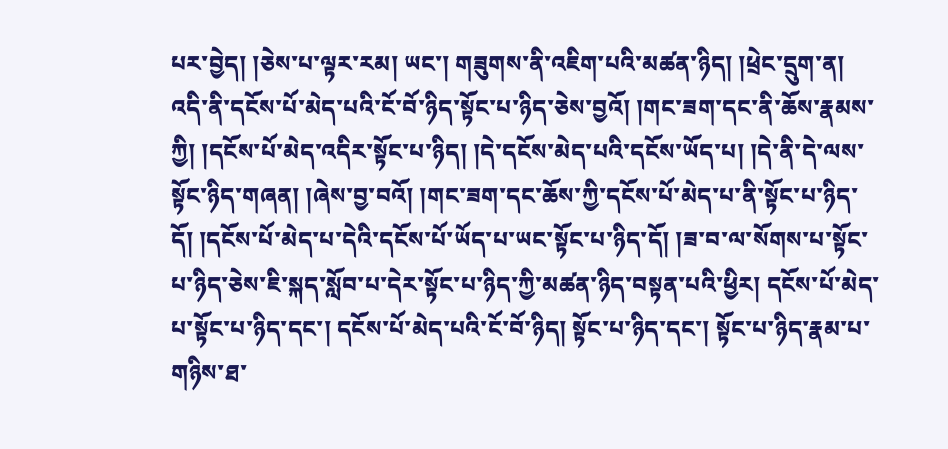པར་བྱེད། །ཅེས་པ་ལྟར་རམ། ཡང་། གཟུགས་ནི་འཇིག་པའི་མཚན་ཉིད། །ཕྲེང་དྲུག་ན། འདི་ནི་དངོས་པོ་མེད་པའི་ངོ་བོ་ཉིད་སྟོང་པ་ཉིད་ཅེས་བྱའོ། །གང་ཟག་དང་ནི་ཆོས་རྣམས་ཀྱི། །དངོས་པོ་མེད་འདིར་སྟོང་པ་ཉིད། །དེ་དངོས་མེད་པའི་དངོས་ཡོད་པ། །དེ་ནི་དེ་ལས་སྟོང་ཉིད་གཞན། །ཞེས་བྱ་བའོ། །གང་ཟག་དང་ཆོས་ཀྱི་དངོས་པོ་མེད་པ་ནི་སྟོང་པ་ཉིད་དོ། །དངོས་པོ་མེད་པ་དེའི་དངོས་པོ་ཡོད་པ་ཡང་སྟོང་པ་ཉིད་དོ། །ཟ་བ་ལ་སོགས་པ་སྟོང་པ་ཉིད་ཅེས་ཇི་སྐད་སློབ་པ་དེར་སྟོང་པ་ཉིད་ཀྱི་མཚན་ཉིད་བསྟན་པའི་ཕྱིར། དངོས་པོ་མེད་པ་སྟོང་པ་ཉིད་དང་། དངོས་པོ་མེད་པའི་ངོ་བོ་ཉིད། སྟོང་པ་ཉིད་དང་། སྟོང་པ་ཉིད་རྣམ་པ་གཉིས་ཐ་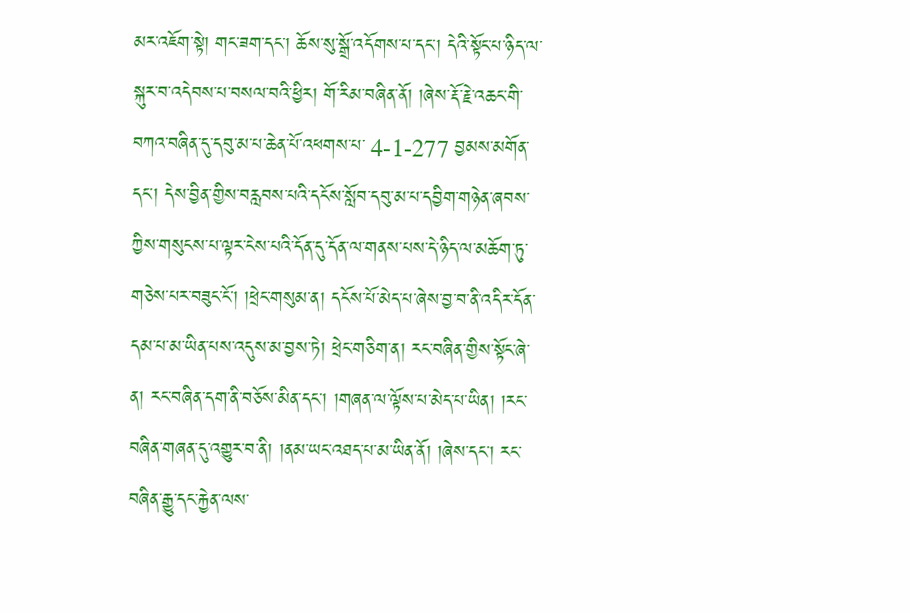མར་འཇོག་སྟེ། གང་ཟག་དང་། ཆོས་སུ་སྒྲོ་འདོགས་པ་དང་། དེའི་སྟོང་པ་ཉིད་ལ་སྐུར་བ་འདེབས་པ་བསལ་བའི་ཕྱིར། གོ་རིམ་བཞིན་ནོ། །ཞེས་རྡོ་རྗེ་འཆང་གི་བཀའ་བཞིན་དུ་དབུ་མ་པ་ཆེན་པོ་འཕགས་པ་ 4-1-277 བྱམས་མགོན་དང་། དེས་བྱིན་གྱིས་བརླབས་པའི་དངོས་སློབ་དབུ་མ་པ་དབྱིག་གཉེན་ཞབས་ཀྱིས་གསུངས་པ་ལྟར་ངེས་པའི་དོན་དུ་དོན་ལ་གནས་པས་དེ་ཉིད་ལ་མཆོག་ཏུ་གཅེས་པར་བཟུང་ངོ་། །ཕྲེང་གསུམ་ན། དངོས་པོ་མེད་པ་ཞེས་བྱ་བ་ནི་འདིར་དོན་དམ་པ་མ་ཡིན་པས་འདུས་མ་བྱས་ཏེ། ཕྲེང་གཅིག་ན། རང་བཞིན་གྱིས་སྟོང་ཞེ་ན། རང་བཞིན་དག་ནི་བཅོས་མིན་དང་། །གཞན་ལ་ལྟོས་པ་མེད་པ་ཡིན། །རང་བཞིན་གཞན་དུ་འགྱུར་བ་ནི། །ནམ་ཡང་འཐད་པ་མ་ཡིན་ནོ། །ཞེས་དང་། རང་བཞིན་རྒྱུ་དང་རྐྱེན་ལས་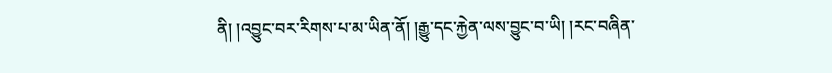ནི། །འབྱུང་བར་རིགས་པ་མ་ཡིན་ནོ། །རྒྱུ་དང་རྐྱེན་ལས་བྱུང་བ་ཡི། །རང་བཞིན་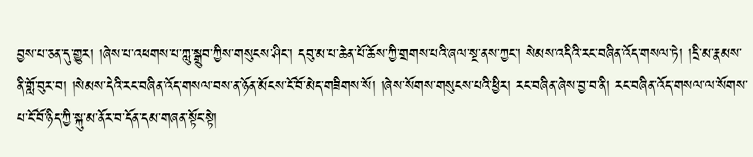བྱས་པ་ཅན་དུ་གྱུར། །ཞེས་པ་འཕགས་པ་ཀླུ་སྒྲུབ་ཀྱིས་གསུངས་ཤིང་། དབུ་མ་པ་ཆེན་པོ་ཆོས་ཀྱི་གྲགས་པའི་ཞལ་སྔ་ནས་ཀྱང་། སེམས་འདིའི་རང་བཞིན་འོད་གསལ་ཏེ། །དྲི་མ་རྣམས་ནི་གློ་བུར་བ། །སེམས་དེའི་རང་བཞིན་འོད་གསལ་བས་ན་ཉོན་མོངས་ངོ་བོ་མེད་གཟིགས་སོ། །ཞེས་སོགས་གསུངས་པའི་ཕྱིར། རང་བཞིན་ཞེས་བྱ་བ་ནི། རང་བཞིན་འོད་གསལ་ལ་སོགས་པ་ངོ་བོ་ཉིད་ཀྱི་སྐུ་མ་ནོར་བ་དོན་དམ་གཞན་སྟོང་སྟེ།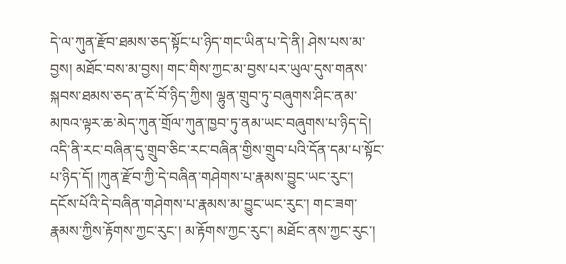དེ་ལ་ཀུན་རྫོབ་ཐམས་ཅད་སྟོང་པ་ཉིད་གང་ཡིན་པ་དེ་ནི། ཤེས་པས་མ་བྱས། མཐོང་བས་མ་བྱས། གང་གིས་ཀྱང་མ་བྱས་པར་ཡུལ་དུས་གནས་སྐབས་ཐམས་ཅད་ན་ངོ་བོ་ཉིད་ཀྱིས། ལྷུན་གྲུབ་ཏུ་བཞུགས་ཤིང་ནམ་མཁའ་ལྟར་ཆ་མེད་ཀུན་གྲོལ་ཀུན་ཁྱབ་ཏུ་ནམ་ཡང་བཞུགས་པ་ཉིད་དེ། འདི་ནི་རང་བཞིན་དུ་གྲུབ་ཅིང་རང་བཞིན་གྱིས་གྲུབ་པའི་དོན་དམ་པ་སྟོང་པ་ཉིད་དོ། །ཀུན་རྫོབ་ཀྱི་དེ་བཞིན་གཤེགས་པ་རྣམས་བྱུང་ཡང་རུང་། དངོས་པོའི་དེ་བཞིན་གཤེགས་པ་རྣམས་མ་བྱུང་ཡང་རུང་། གང་ཟག་རྣམས་ཀྱིས་རྟོགས་ཀྱང་རུང་། མ་རྟོགས་ཀྱང་རུང་། མཐོང་ནས་ཀྱང་རུང་།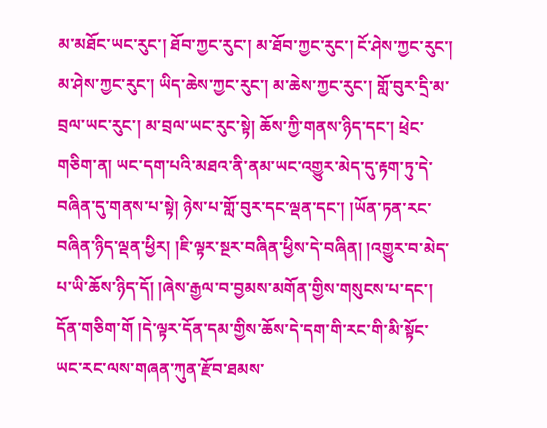མ་མཐོང་ཡང་རུང་། ཐོབ་ཀྱང་རུང་། མ་ཐོབ་ཀྱང་རུང་། ངོ་ཤེས་ཀྱང་རུང་། མ་ཤེས་ཀྱང་རུང་། ཡིད་ཆེས་ཀྱང་རུང་། མ་ཆེས་ཀྱང་རུང་། གློ་བུར་དྲི་མ་བྲལ་ཡང་རུང་། མ་བྲལ་ཡང་རུང་སྟེ། ཆོས་ཀྱི་གནས་ཉིད་དང་། ཕྲེང་གཅིག་ན། ཡང་དག་པའི་མཐའ་ནི་ནམ་ཡང་འགྱུར་མེད་དུ་རྟག་ཏུ་དེ་བཞིན་དུ་གནས་པ་སྟེ། ཉེས་པ་གློ་བུར་དང་ལྡན་དང་། །ཡོན་ཏན་རང་བཞིན་ཉིད་ལྡན་ཕྱིར། །ཇི་ལྟར་སྔར་བཞིན་ཕྱིས་དེ་བཞིན། །འགྱུར་བ་མེད་པ་ཡི་ཆོས་ཉིད་དོ། །ཞེས་རྒྱལ་བ་བྱམས་མགོན་གྱིས་གསུངས་པ་དང་། དོན་གཅིག་གོ །དེ་ལྟར་དོན་དམ་གྱིས་ཆོས་དེ་དག་གི་རང་གི་མི་སྟོང་ཡང་རང་ལས་གཞན་ཀུན་རྫོབ་ཐམས་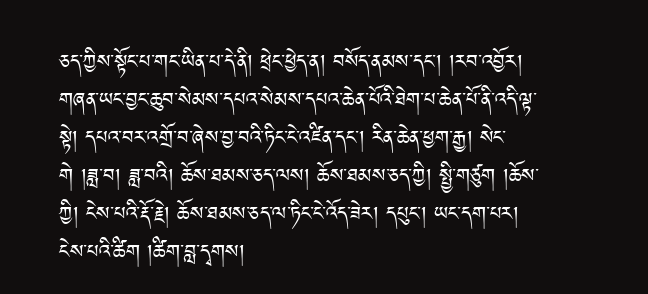ཅད་ཀྱིས་སྟོང་པ་གང་ཡིན་པ་དེ་ནི། ཕྲེང་ཕྱེད་ན། བསོད་ནམས་དང་། །རབ་འབྱོར། གཞན་ཡང་བྱང་ཆུབ་སེམས་དཔའ་སེམས་དཔའ་ཆེན་པོའི་ཐེག་པ་ཆེན་པོ་ནི་འདི་ལྟ་སྟེ། དཔའ་བར་འགྲོ་བ་ཞེས་བྱ་བའི་ཏིང་ངེ་འཛིན་དང་། རིན་ཆེན་ཕྱག་རྒྱ། སེང་གེ །ཟླ་བ། ཟླ་བའི། ཆོས་ཐམས་ཅད་ལས། ཆོས་ཐམས་ཅད་ཀྱི། སྤྱི་གཙུག །ཆོས་ཀྱི། ངེས་པའི་རྡོ་རྗེ། ཆོས་ཐམས་ཅད་ལ་ཏིང་ངེ་འོད་ཟེར། དཔུང་། ཡང་དག་པར། ངེས་པའི་ཚིག །ཚིག་བླ་དྭགས།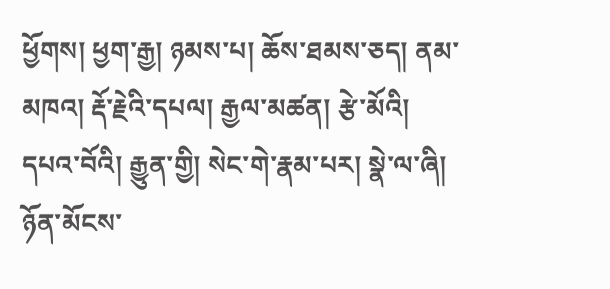ཕྱོགས། ཕྱག་རྒྱ། ཉམས་པ། ཆོས་ཐམས་ཅད། ནམ་མཁའ། རྡོ་རྗེའི་དཔལ། རྒྱལ་མཚན། རྩེ་མོའི། དཔའ་བོའི། རྒྱུན་གྱི། སེང་གེ་རྣམ་པར། སྣེ་ལ་ཞི། ཉོན་མོངས་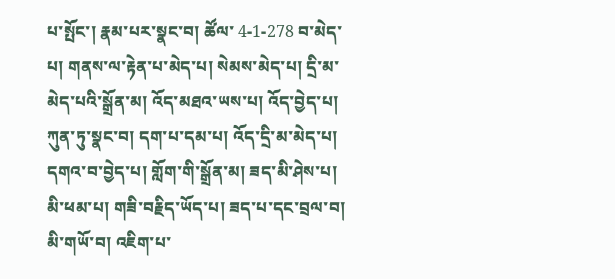པ་སྤོང་། རྣམ་པར་སྣང་བ། ཚོལ་ 4-1-278 བ་མེད་པ། གནས་ལ་རྟེན་པ་མེད་པ། སེམས་མེད་པ། དྲི་མ་མེད་པའི་སྒྲོན་མ། འོད་མཐའ་ཡས་པ། འོད་བྱེད་པ། ཀུན་ཏུ་སྣང་བ། དག་པ་དམ་པ། འོད་དྲི་མ་མེད་པ། དགའ་བ་བྱེད་པ། གློག་གི་སྒྲོན་མ། ཟད་མི་ཤེས་པ། མི་ཕམ་པ། གཟི་བརྗིད་ཡོད་པ། ཟད་པ་དང་བྲལ་བ། མི་གཡོ་བ། འཇིག་པ་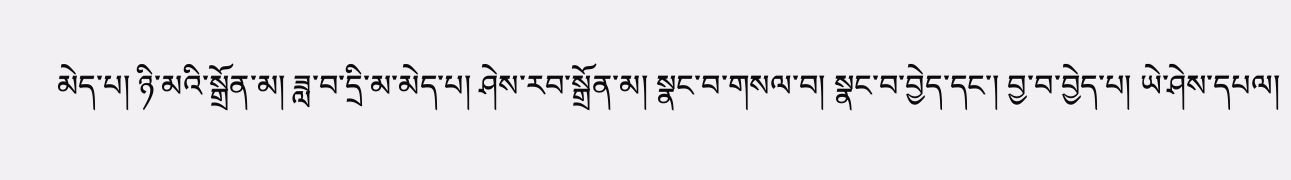མེད་པ། ཉི་མའི་སྒྲོན་མ། ཟླ་བ་དྲི་མ་མེད་པ། ཤེས་རབ་སྒྲོན་མ། སྣང་བ་གསལ་བ། སྣང་བ་བྱེད་དང་། བྱ་བ་བྱེད་པ། ཡེ་ཤེས་དཔལ།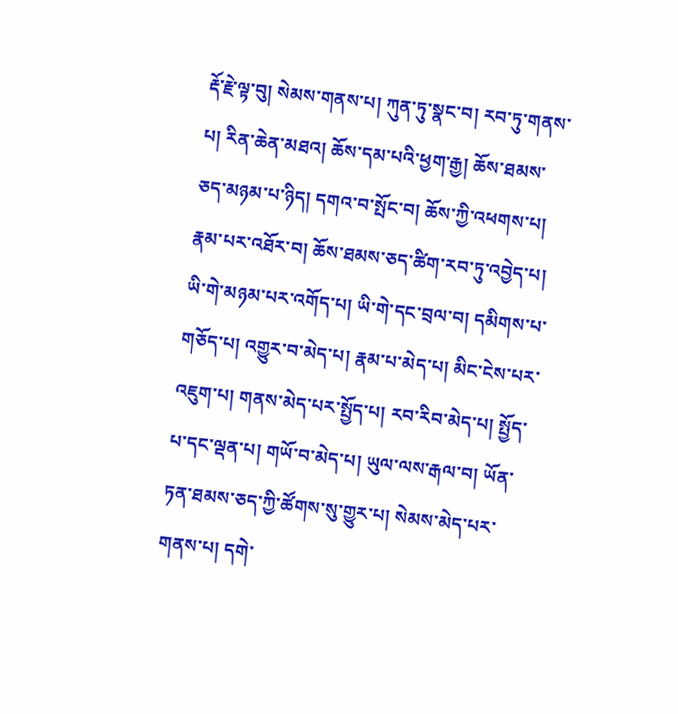རྡོ་རྗེ་ལྟ་བུ། སེམས་གནས་པ། ཀུན་ཏུ་སྣང་བ། རབ་ཏུ་གནས་པ། རིན་ཆེན་མཐའ། ཆོས་དམ་པའི་ཕྱག་རྒྱ། ཆོས་ཐམས་ཅད་མཉམ་པ་ཉིད། དགའ་བ་སྤོང་བ། ཆོས་ཀྱི་འཕགས་པ། རྣམ་པར་འཐོར་བ། ཆོས་ཐམས་ཅད་ཚིག་རབ་ཏུ་འབྱེད་པ། ཡི་གེ་མཉམ་པར་འགོད་པ། ཡི་གེ་དང་བྲལ་བ། དམིགས་པ་གཅོད་པ། འགྱུར་བ་མེད་པ། རྣམ་པ་མེད་པ། མིང་ངེས་པར་འཇུག་པ། གནས་མེད་པར་སྤྱོད་པ། རབ་རིབ་མེད་པ། སྤྱོད་པ་དང་ལྡན་པ། གཡོ་བ་མེད་པ། ཡུལ་ལས་རྒལ་བ། ཡོན་ཏན་ཐམས་ཅད་ཀྱི་ཚོགས་སུ་གྱུར་པ། སེམས་མེད་པར་གནས་པ། དགེ་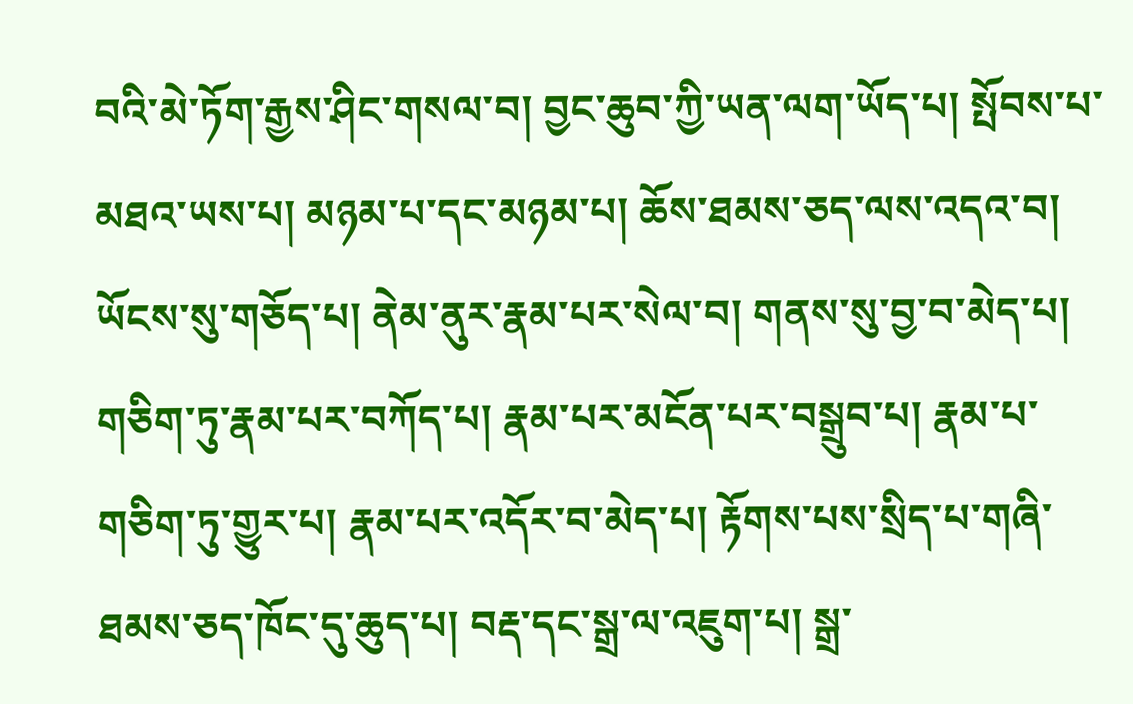བའི་མེ་ཏོག་རྒྱས་ཤིང་གསལ་བ། བྱང་ཆུབ་ཀྱི་ཡན་ལག་ཡོད་པ། སྤོབས་པ་མཐའ་ཡས་པ། མཉམ་པ་དང་མཉམ་པ། ཆོས་ཐམས་ཅད་ལས་འདའ་བ། ཡོངས་སུ་གཅོད་པ། ནེམ་ནུར་རྣམ་པར་སེལ་བ། གནས་སུ་བྱ་བ་མེད་པ། གཅིག་ཏུ་རྣམ་པར་བཀོད་པ། རྣམ་པར་མངོན་པར་བསྒྲུབ་པ། རྣམ་པ་གཅིག་ཏུ་གྱུར་པ། རྣམ་པར་འདོར་བ་མེད་པ། རྟོགས་པས་སྲིད་པ་གཞི་ཐམས་ཅད་ཁོང་དུ་ཆུད་པ། བརྡ་དང་སྒྲ་ལ་འཇུག་པ། སྒྲ་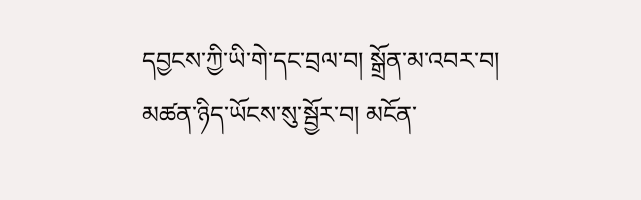དབྱངས་ཀྱི་ཡི་གེ་དང་བྲལ་བ། སྒྲོན་མ་འབར་བ། མཚན་ཉིད་ཡོངས་སུ་སྦྱོར་བ། མངོན་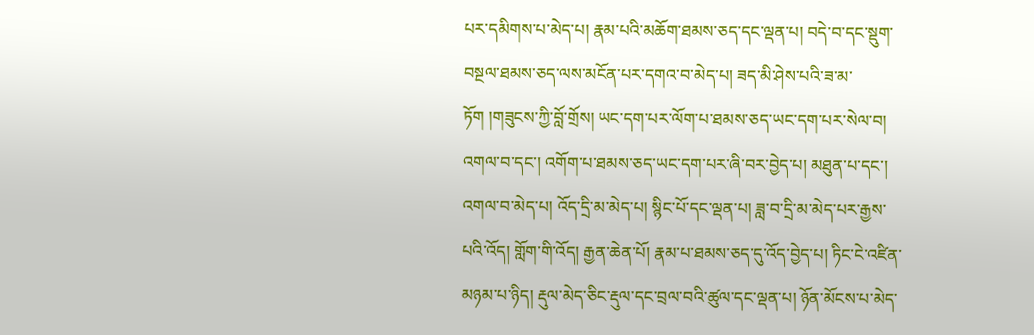པར་དམིགས་པ་མེད་པ། རྣམ་པའི་མཆོག་ཐམས་ཅད་དང་ལྡན་པ། བདེ་བ་དང་སྡུག་བསྔལ་ཐམས་ཅད་ལས་མངོན་པར་དགའ་བ་མེད་པ། ཟད་མི་ཤེས་པའི་ཟ་མ་ཏོག །གཟུངས་ཀྱི་བློ་གྲོས། ཡང་དག་པར་ལོག་པ་ཐམས་ཅད་ཡང་དག་པར་སེལ་བ། འགལ་བ་དང་། འགོག་པ་ཐམས་ཅད་ཡང་དག་པར་ཞི་བར་བྱེད་པ། མཐུན་པ་དང་། འགལ་བ་མེད་པ། འོད་དྲི་མ་མེད་པ། སྙིང་པོ་དང་ལྡན་པ། ཟླ་བ་དྲི་མ་མེད་པར་རྒྱས་པའི་འོད། གློག་གི་འོད། རྒྱན་ཆེན་པོ། རྣམ་པ་ཐམས་ཅད་དུ་འོད་བྱེད་པ། ཏིང་ངེ་འཛིན་མཉམ་པ་ཉིད། རྡུལ་མེད་ཅིང་རྡུལ་དང་བྲལ་བའི་ཚུལ་དང་ལྡན་པ། ཉོན་མོངས་པ་མེད་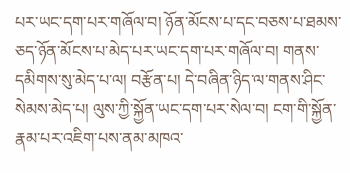པར་ཡང་དག་པར་གཞོལ་བ། ཉོན་མོངས་པ་དང་བཅས་པ་ཐམས་ཅད་ཉོན་མོངས་པ་མེད་པར་ཡང་དག་པར་གཞོལ་བ། གནས་དམིགས་སུ་མེད་པ་ལ། བརྩོན་པ། དེ་བཞིན་ཉིད་ལ་གནས་ཤིང་སེམས་མེད་པ། ལུས་ཀྱི་སྐྱོན་ཡང་དག་པར་སེལ་བ། ངག་གི་སྐྱོན་རྣམ་པར་འཇིག་པས་ནམ་མཁའ་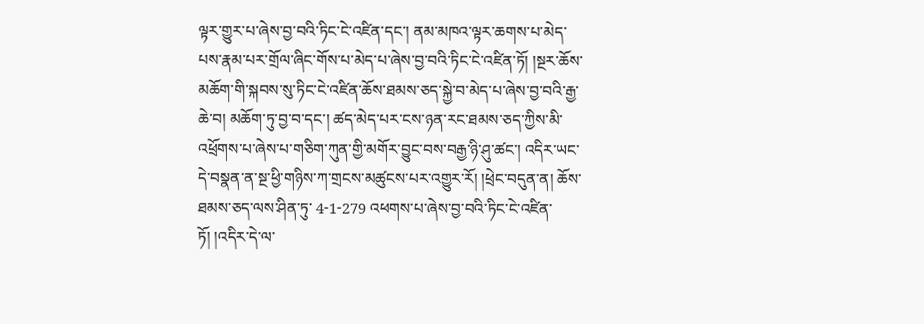ལྟར་གྱུར་པ་ཞེས་བྱ་བའི་ཏིང་ངེ་འཛིན་དང་། ནམ་མཁའ་ལྟར་ཆགས་པ་མེད་པས་རྣམ་པར་གྲོལ་ཞིང་གོས་པ་མེད་པ་ཞེས་བྱ་བའི་ཏིང་ངེ་འཛིན་ཏོ། །སྔར་ཆོས་མཆོག་གི་སྐབས་སུ་ཏིང་ངེ་འཛིན་ཆོས་ཐམས་ཅད་སྐྱེ་བ་མེད་པ་ཞེས་བྱ་བའི་རྒྱ་ཆེ་བ། མཆོག་ཏུ་བྱ་བ་དང་། ཚད་མེད་པར་ངས་ཉན་རང་ཐམས་ཅད་ཀྱིས་མི་འཕྲོགས་པ་ཞེས་པ་གཅིག་ཀུན་གྱི་མགོར་བྱུང་བས་བརྒྱ་ཉི་ཤུ་ཚང་། འདིར་ཡང་དེ་བསྣན་ན་སྔ་ཕྱི་གཉིས་ཀ་གྲངས་མཚུངས་པར་འགྱུར་རོ། །ཕྲེང་བདུན་ན། ཆོས་ཐམས་ཅད་ལས་ཤིན་ཏུ་ 4-1-279 འཕགས་པ་ཞེས་བྱ་བའི་ཏིང་ངེ་འཛིན་ཏོ། །འདིར་དེ་ལ་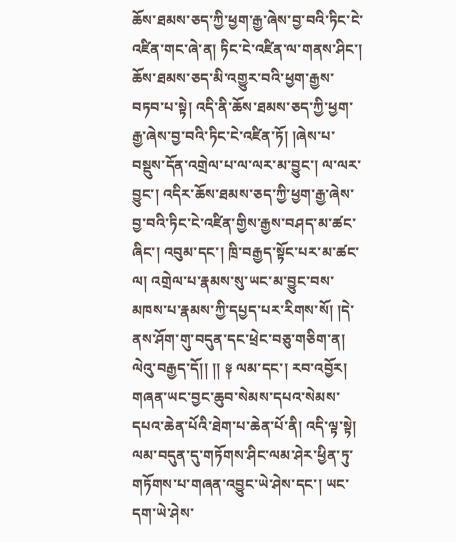ཆོས་ཐམས་ཅད་ཀྱི་ཕྱག་རྒྱ་ཞེས་བྱ་བའི་ཏིང་ངེ་འཛིན་གང་ཞེ་ན། ཏིང་ངེ་འཛིན་ལ་གནས་ཤིང་། ཆོས་ཐམས་ཅད་མི་འགྱུར་བའི་ཕྱག་རྒྱས་བཏབ་པ་སྟེ། འདི་ནི་ཆོས་ཐམས་ཅད་ཀྱི་ཕྱག་རྒྱ་ཞེས་བྱ་བའི་ཏིང་ངེ་འཛིན་ཏོ། །ཞེས་པ་བསྡུས་དོན་འགྲེལ་པ་ལ་ལར་མ་བྱུང་། ལ་ལར་བྱུང་། འདིར་ཆོས་ཐམས་ཅད་ཀྱི་ཕྱག་རྒྱ་ཞེས་བྱ་བའི་ཏིང་ངེ་འཛིན་གྱིས་རྒྱས་བཤད་མ་ཚང་ཞིང་། འབུམ་དང་། ཁྲི་བརྒྱད་སྟོང་པར་མ་ཚང་ལ། འགྲེལ་པ་རྣམས་སུ་ཡང་མ་བྱུང་བས་མཁས་པ་རྣམས་ཀྱི་དཔྱད་པར་རིགས་སོ། །དེ་ནས་ཤོག་གུ་བདུན་དང་ཕྲེང་བཅུ་གཅིག་ན། ལེའུ་བརྒྱད་དོ།། །། ༈ ལམ་དང་། རབ་འབྱོར། གཞན་ཡང་བྱང་ཆུབ་སེམས་དཔའ་སེམས་དཔའ་ཆེན་པོའི་ཐེག་པ་ཆེན་པོ་ནི། འདི་ལྟ་སྟེ། ལམ་བདུན་དུ་གཏོགས་ཤིང་ལམ་ཤེར་ཕྱིན་ཏུ་གཏོགས་པ་གཞན་འབྱུང་ཡེ་ཤེས་དང་། ཡང་དག་ཡེ་ཤེས་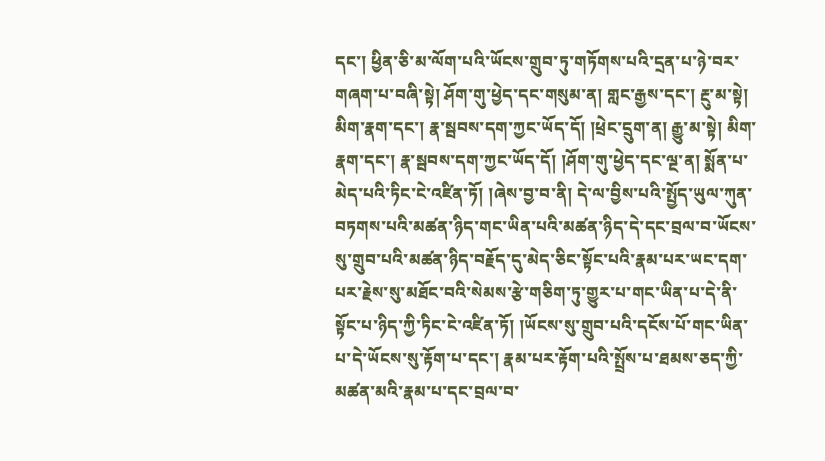དང་། ཕྱིན་ཅི་མ་ལོག་པའི་ཡོངས་གྲུབ་ཏུ་གཏོགས་པའི་དྲན་པ་ཉེ་བར་གཞག་པ་བཞི་སྟེ། ཤོག་གུ་ཕྱེད་དང་གསུམ་ན། གླང་རྒྱས་དང་། རྔུ་མ་སྟེ། མིག་རྣག་དང་། རྣ་སྦབས་དག་ཀྱང་ཡོད་དོ། །ཕྲེང་དྲུག་ན། རྒྱུ་མ་སྟེ། མིག་རྣག་དང་། རྣ་སྦབས་དག་ཀྱང་ཡོད་དོ། །ཤོག་གུ་ཕྱེད་དང་ལྔ་ན། སྨོན་པ་མེད་པའི་ཏིང་ངེ་འཛིན་ཏོ། །ཞེས་བྱ་བ་ནི། དེ་ལ་བྱིས་པའི་སྤྱོད་ཡུལ་ཀུན་བཏགས་པའི་མཚན་ཉིད་གང་ཡིན་པའི་མཚན་ཉིད་དེ་དང་བྲལ་བ་ཡོངས་སུ་གྲུབ་པའི་མཚན་ཉིད་བརྗོད་དུ་མེད་ཅིང་སྟོང་པའི་རྣམ་པར་ཡང་དག་པར་རྗེས་སུ་མཐོང་བའི་སེམས་རྩེ་གཅིག་ཏུ་གྱུར་པ་གང་ཡིན་པ་དེ་ནི་སྟོང་པ་ཉིད་ཀྱི་ཏིང་ངེ་འཛིན་ཏོ། །ཡོངས་སུ་གྲུབ་པའི་དངོས་པོ་གང་ཡིན་པ་དེ་ཡོངས་སུ་རྟོག་པ་དང་། རྣམ་པར་རྟོག་པའི་སྤྲོས་པ་ཐམས་ཅད་ཀྱི་མཚན་མའི་རྣམ་པ་དང་བྲལ་བ་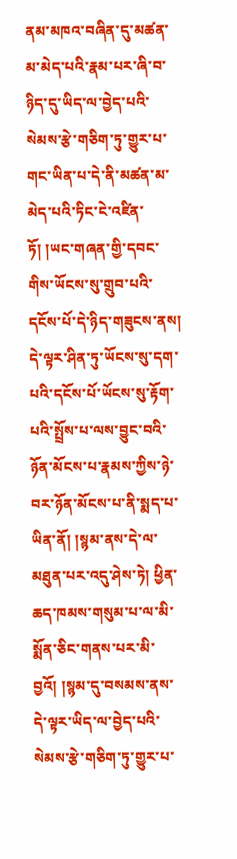ནམ་མཁའ་བཞིན་དུ་མཚན་མ་མེད་པའི་རྣམ་པར་ཞི་བ་ཉིད་དུ་ཡིད་ལ་བྱེད་པའི་སེམས་རྩེ་གཅིག་ཏུ་གྱུར་པ་གང་ཡིན་པ་དེ་ནི་མཚན་མ་མེད་པའི་ཏིང་ངེ་འཛིན་ཏོ། །ཡང་གཞན་གྱི་དབང་གིས་ཡོངས་སུ་གྲུབ་པའི་དངོས་པོ་དེ་ཉིད་གཟུངས་ནས། དེ་ལྟར་ཤིན་ཏུ་ཡོངས་སུ་དག་པའི་དངོས་པོ་ཡོངས་སུ་རྟོག་པའི་སྤྲོས་པ་ལས་བྱུང་བའི་ཉོན་མོངས་པ་རྣམས་ཀྱིས་ཉེ་བར་ཉོན་མོངས་པ་ནི་སྨད་པ་ཡིན་ནོ། །སྙམ་ནས་དེ་ལ་མཐུན་པར་འདུ་ཤེས་ཏེ། ཕྱིན་ཆད་ཁམས་གསུམ་པ་ལ་མི་སྨོན་ཅིང་གནས་པར་མི་བྱའོ། །སྙམ་དུ་བསམས་ནས་དེ་ལྟར་ཡིད་ལ་བྱེད་པའི་སེམས་རྩེ་གཅིག་ཏུ་གྱུར་པ་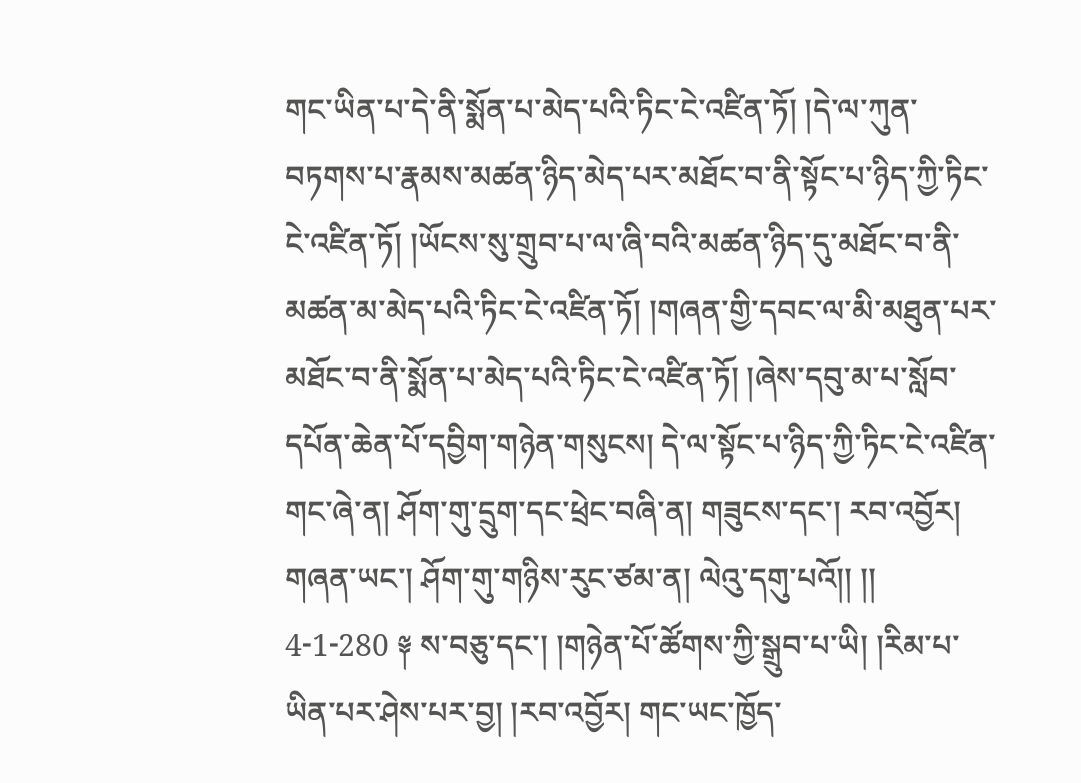གང་ཡིན་པ་དེ་ནི་སྨོན་པ་མེད་པའི་ཏིང་ངེ་འཛིན་ཏོ། །དེ་ལ་ཀུན་བཏགས་པ་རྣམས་མཚན་ཉིད་མེད་པར་མཐོང་བ་ནི་སྟོང་པ་ཉིད་ཀྱི་ཏིང་ངེ་འཛིན་ཏོ། །ཡོངས་སུ་གྲུབ་པ་ལ་ཞི་བའི་མཚན་ཉིད་དུ་མཐོང་བ་ནི་མཚན་མ་མེད་པའི་ཏིང་ངེ་འཛིན་ཏོ། །གཞན་གྱི་དབང་ལ་མི་མཐུན་པར་མཐོང་བ་ནི་སྨོན་པ་མེད་པའི་ཏིང་ངེ་འཛིན་ཏོ། །ཞེས་དབུ་མ་པ་སློབ་དཔོན་ཆེན་པོ་དབྱིག་གཉེན་གསུངས། དེ་ལ་སྟོང་པ་ཉིད་ཀྱི་ཏིང་ངེ་འཛིན་གང་ཞེ་ན། ཤོག་གུ་དྲུག་དང་ཕྲེང་བཞི་ན། གཟུངས་དང་། རབ་འབྱོར། གཞན་ཡང་། ཤོག་གུ་གཉིས་རུང་ཙམ་ན། ལེའུ་དགུ་པའོ།། །། 4-1-280 ༈ ས་བཅུ་དང་། །གཉེན་པོ་ཚོགས་ཀྱི་སྒྲུབ་པ་ཡི། །རིམ་པ་ཡིན་པར་ཤེས་པར་བྱ། །རབ་འབྱོར། གང་ཡང་ཁྱོད་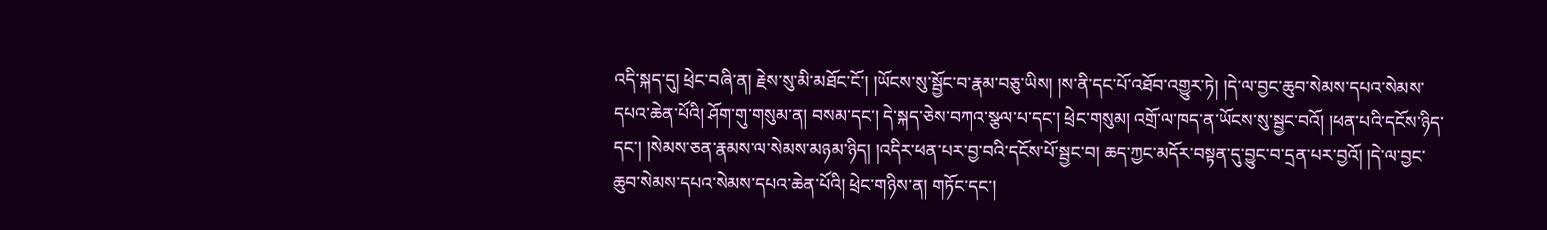འདི་སྐད་དུ། ཕྲེང་བཞི་ན། རྗེས་སུ་མི་མཐོང་ངོ་། །ཡོངས་སུ་སྦྱོང་བ་རྣམ་བཅུ་ཡིས། །ས་ནི་དང་པོ་འཐོབ་འགྱུར་ཏེ། །དེ་ལ་བྱང་ཆུབ་སེམས་དཔའ་སེམས་དཔའ་ཆེན་པོའི། ཤོག་གུ་གསུམ་ན། བསམ་དང་། དེ་སྐད་ཅེས་བཀའ་སྩལ་པ་དང་། ཕྲེང་གསུམ། འགྲོ་ལ་ཁད་ན་ཡོངས་སུ་སྦྱང་བའོ། །ཕན་པའི་དངོས་ཉིད་དང་། །སེམས་ཅན་རྣམས་ལ་སེམས་མཉམ་ཉིད། །འདིར་ཕན་པར་བྱ་བའི་དངོས་པོ་སྦྱང་བ། ཆད་ཀྱང་མདོར་བསྟན་དུ་བྱུང་བ་དྲན་པར་བྱའོ། །དེ་ལ་བྱང་ཆུབ་སེམས་དཔའ་སེམས་དཔའ་ཆེན་པོའི། ཕྲེང་གཉིས་ན། གཏོང་དང་།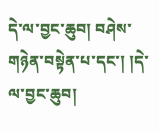དེ་ལ་བྱང་ཆུབ། བཤེས་གཉེན་བསྟེན་པ་དང་། །དེ་ལ་བྱང་ཆུབ།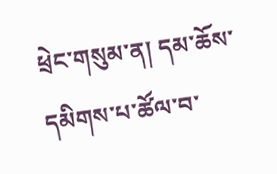ཕྲེང་གསུམ་ན། དམ་ཆོས་དམིགས་པ་ཚོལ་བ་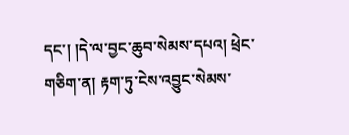དང་། །དེ་ལ་བྱང་ཆུབ་སེམས་དཔའ། ཕྲེང་གཅིག་ན། རྟག་ཏུ་ངེས་འབྱུང་སེམས་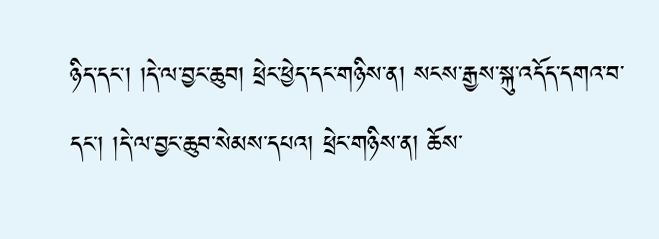ཉིད་དང་། །དེ་ལ་བྱང་ཆུབ། ཕྲེང་ཕྱེད་དང་གཉིས་ན། སངས་རྒྱས་སྐུ་འདོད་དགའ་བ་དང་། །དེ་ལ་བྱང་ཆུབ་སེམས་དཔའ། ཕྲེང་གཉིས་ན། ཆོས་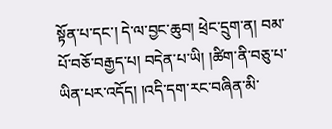སྟོན་པ་དང་། དེ་ལ་བྱང་ཆུབ། ཕྲེང་དྲུག་ན། བམ་པོ་བཅོ་བརྒྱད་པ། བདེན་པ་ཡི། །ཚིག་ནི་བཅུ་པ་ཡིན་པར་འདོད། །འདི་དག་རང་བཞིན་མི་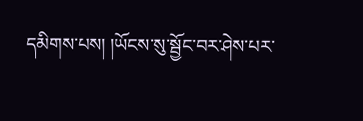དམིགས་པས། །ཡོངས་སུ་སྦྱོང་བར་ཤེས་པར་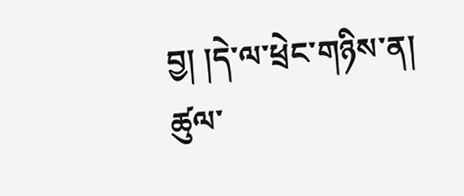བྱ། །དེ་ལ་ཕྲེང་གཉིས་ན། ཚུལ་